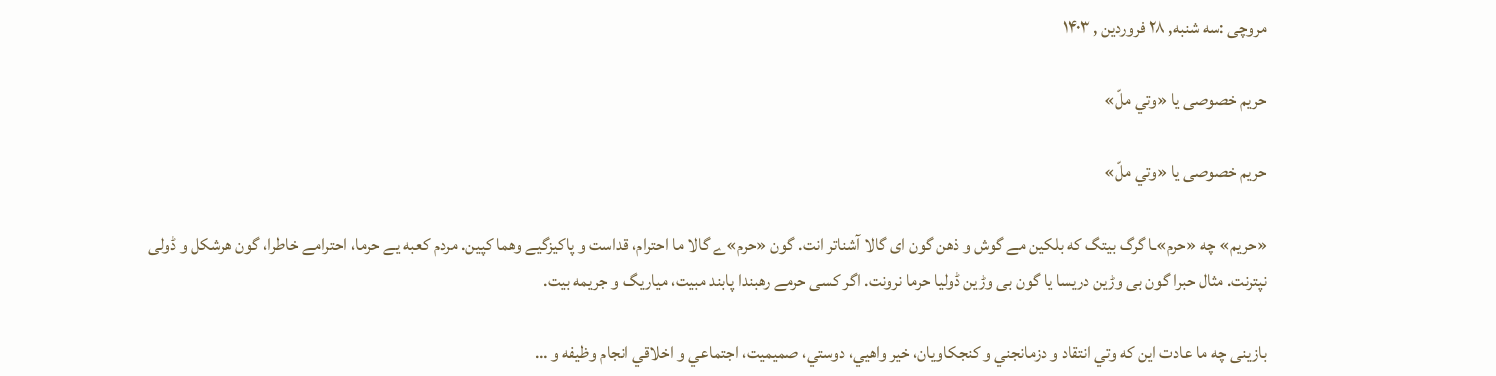مروچی :سه شنبه, ۲۸ فروردین , ۱۴۰۳

حریم خصوصی یا «وتي ملّ»

حریم خصوصی یا «وتي ملّ»

«حریم» چه «حرم»ـا گرگ بیتگ که بلکین مے گوش و ذهن گون ای گالا آشناتر انت. گون «حرم»ے گالا ما احترام، قداست و پاکیزگیے وهما کپین. مردم کعبه یے حرما، احترامے خاطرا، گون هرشکل و ڈولی نپترنت. مثال حبرا گون بی وڑین دریسا یا گون بی وڑین ڈولیا حرما نرونت. اگر کسی حرمے رهبندا پابند مبیت، میاریگ و جریمه بیت.

بازینی چه ما عادت این که وتي انتقاد و دزمانجني و کنجکاویان، خیر واهیي، دوستي، صمیمیت، اجتماعي و اخلاقي انجام وظیفه و …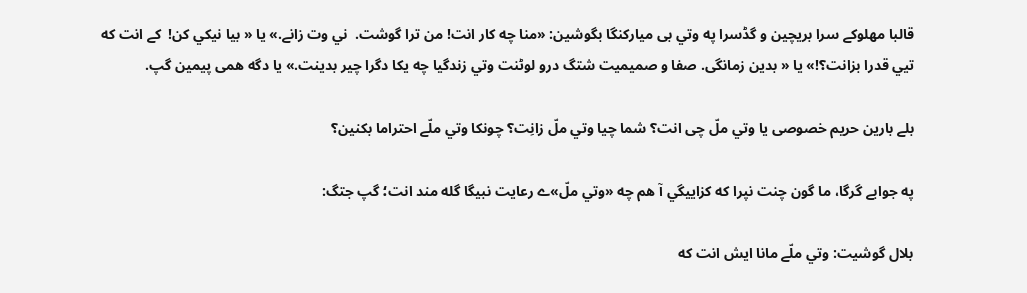قالبا مهلوکے سرا بریچین و گڈسرا په وتي بی میارکنگا بگوشین: «منا چه کار انت! من ترا گوشت.  ني وت زانے.» یا « بیا نیکي کن!  کے انت که تیي قدرا بزانت؟!» یا « بدین زمانگی. صفا و صمیمیت شتگ درو لوٹنت وتي زندگیا چه یکا دگرا چیر بدینت.» یا دگه همی پیمین گپ.

بلے بارین حریم خصوصی یا وتي ملّ چی انت؟ شما چیا وتي ملّ زانِت؟ چونکا وتي ملّے احتراما بکنین؟

په جوابے گرگا، ما گون چنت نپرا که کزاییگي آ هم چه «وتي ملّ»ے رعایت نبیگا گله مند انت؛ گپ جتگ:

بلال گوشیت: وتي ملّے مانا ایش انت که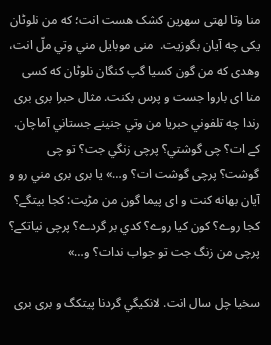منا وتا لهتی سهرین کشک هست انت؛ که من نلوٹان یکی چه آیان بگوزیت.  منی موبایل مني وتي ملّ انت، وهدی که من گون کسیا گپ کنگان نلوٹان که کسی منا ای باروا جست و پرس بکنت. مثال حبرا بری بری رندا چه تلفوني حبریا من وتي جنینے جستاني آماچان. کے ات؟ چی گوشتي؟ پرچی زنگي جت؟ تو چی گوشت؟ پرچی گوشت ات؟ و…» یا بری بری مني رو و آیان بهانه کنت و ای پیما گون من مڑیت: کجا بیتگے؟ کجا روے؟ کون کیا روے؟ کدي بر گردے؟ پرچی نیاتکے؟ پرچی من زنگ جت تو جواب ندات؟ و…»

سخیا چل سال انت. لانکیگي گردنا پیتکگ و بری بری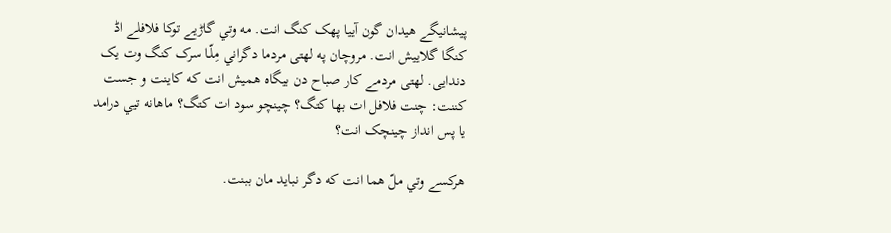پیشانیگے هیدان گون آییا پهک کنگ انت. مه وتي گاڑیے توکا فلافلے اڈ کنگا گلاییش انت. مروچان په لهتی مردما دگراني مِلّـا سرک کنگ وت یک دندایی. لهتی مردمے کار صباح دن بیگاه همیش انت که کاینت و جست کننت: چنت فلافل ات بها کتگ؟ چینچو سود ات کتگ؟ ماهانه تیي درامد یا پس انداز چینچک انت؟

هرکسے وتي ملّ هما انت که دگر نباید مان ببنت.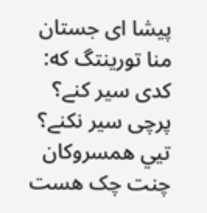پیشا ای جستان منا تورینتگ که: کدی سیر کنے؟ پرچی سیر نکنے؟ تیي همسروکان چنت چک هست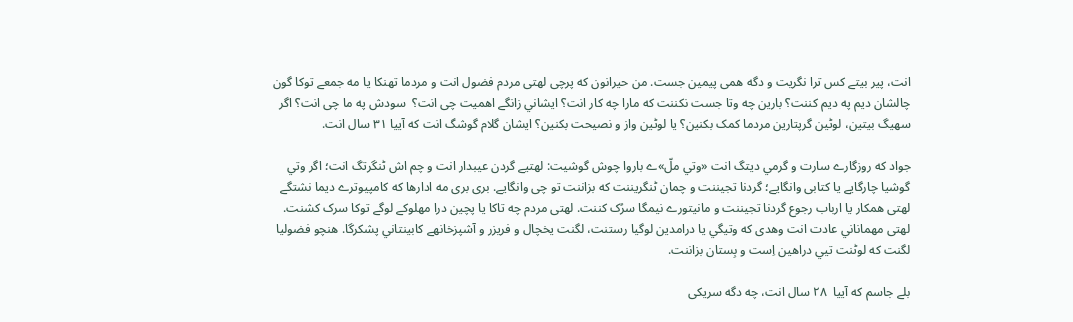انت، پیر بیتے کس ترا نگریت و دگه همی پیمین جست. من حیرانون که پرچی لهتی مردم فضول انت و مردما تهنکا یا مه جمعے توکا گون چالشان دیم په دیم کننت؟ بارین چه وتا جست نکننت که مارا چه کار انت؟ ایشاني زانگے اهمیت چی انت؟  سودش په ما چی انت؟ اگر سهیگ بیتین، لوٹین گرپتارین مردما کمک بکنین؟ یا لوٹین واز و نصیحت بکنین؟ ایشان گلام گوشگ انت که آییا ۳۱ سال انت.

جواد که روزگارے سارت و گرمي دیتگ انت «وتي ملّ»ے باروا چوش گوشیت: لهتیے گردن عیبدار انت و چم اش ٹنگرتگ انت؛ اگر وتي گوشیا چارگایے یا کتابی وانگایے؛ گردنا تجیننت و چمان ٹنگریننت که بزاننت تو چی وانگایے. بری بری مه ادارها که کامپیوترے دیما نشتگے لهتی همکار یا ارباب رجوع گردنا تجیننت و مانیتورے نیمگا سرُک کننت. لهتی مردم چه تاکا یا پچین درا مهلوکے لوگے توکا سرک کشنت. لهتی مهماناني عادت انت وهدی که وتیگي یا درامدین لوگیا رستنت، لگنت یخچال و فریزر و آشپزخانهے کابینتاني پشکرگا. هنچو فضولیا لگنت که لوٹنت تيي دراهین اِست و بِستان بزاننت.

بلے جاسم که آییا  ۲۸ سال انت، چه دگه سریکی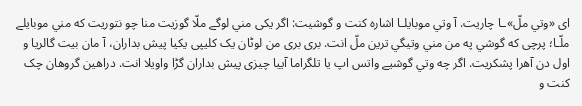ای «وتي ملّ»ـا چاریت. آ وتي موبایلـا اشاره کنت و گوشیت: اگر یکی مني لوگے ملّا گوزیت منا چو نتوریت که مني موبایلے ملّـا؛ پرچی که گوشي په من مني وتیگي ترین ملّ انت. بری بری من لوٹان یک کلیپی یکیا پیش بداران، آ مان بیت گالریا و اول دن آهرا پشکریت. اگر چه وتي گوشیے واتس اپ یا تلگراما آییا چیزی پیش بداران گڑا واویلا انت. دراهین گروهان چک کنت و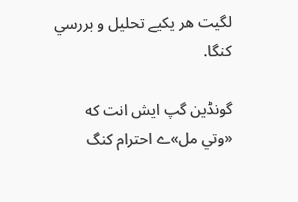لگیت هر یکیے تحلیل و بررسي کنگا.

گونڈین گپ ایش انت که «وتي مل»ے احترام کنگ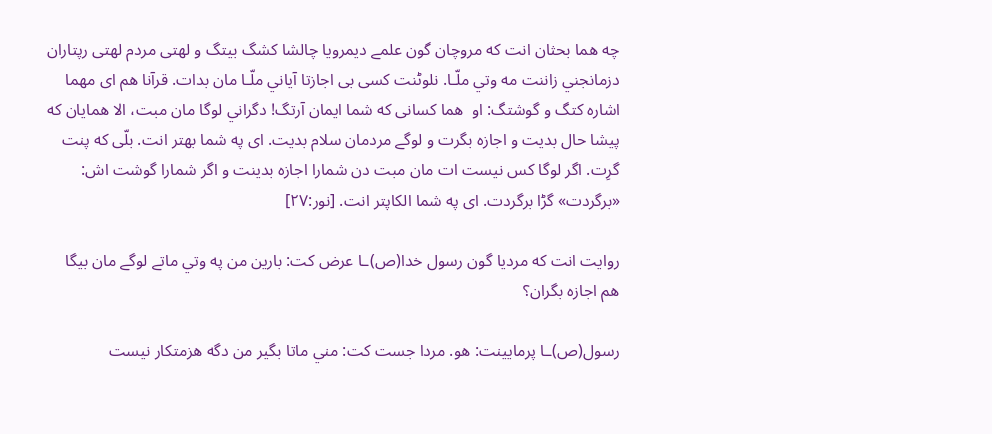چه هما بحثان انت که مروچان گون علمے دیمرویا چالشا کشگ بیتگ و لهتی مردم لهتی رپتاران دزمانجني زاننت مه وتي ملّـا. نلوٹنت کسی بی اجازتا آیاني ملّـا مان بدات. قرآنا هم ای مهما اشاره کتگ و گوشتگ: او  هما کسانی که شما ایمان آرتگ! دگراني لوگا مان مبت، الا همایان که پیشا حال بدیت و اجازه بگرت و لوگے مردمان سلام بدیت. ای په شما بهتر انت. بلّی که پنت گرِت. اگر لوگا کس نیست ات مان مبت دن شمارا اجازه بدینت و اگر شمارا گوشت اش:  «برگردت» گڑا برگردت. ای په شما الکاپتر انت. [نور:۲۷]

روایت انت که مردیا گون رسول خدا(ص)ـا عرض کت: بارین من په وتي ماتے لوگے مان بیگا هم اجازه بگران؟

رسول(ص)ـا پرمایینت: هو. مردا جست کت: مني ماتا بگیر من دگه هزمتکار نیست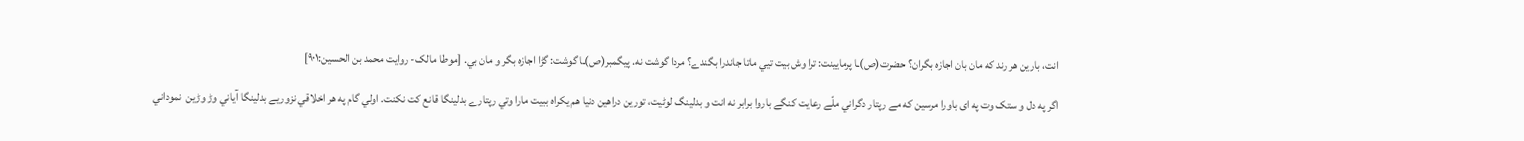انت، بارین هر رند که مان بان اجازه بگران؟ حضرت(ص)ـا پرمایینت: ترا وش بیت تیي ماتا جاندرا بگندے؟ مردا گوشت نه. پیگمبر(ص)ـا گوشت: گڑا اجازه بگر و مان بي. [موطا مالک- روایت محمد بن الحسین:۹۰۱]

اگر په دل و ستک وت په ای باورا مرسین که مے رپتار دگراني ملّے رعایت کنگے باروا برابر نه انت و بدلینگ لوٹیت، تورین دراهین دنیا هم یکراه ببیت مارا وتي رپتارے بدلینگا قانع کت نکنت. اولي گام په هر اخلاقي نزوریے بدلینگا آیاني وڑ وڑین  نموداني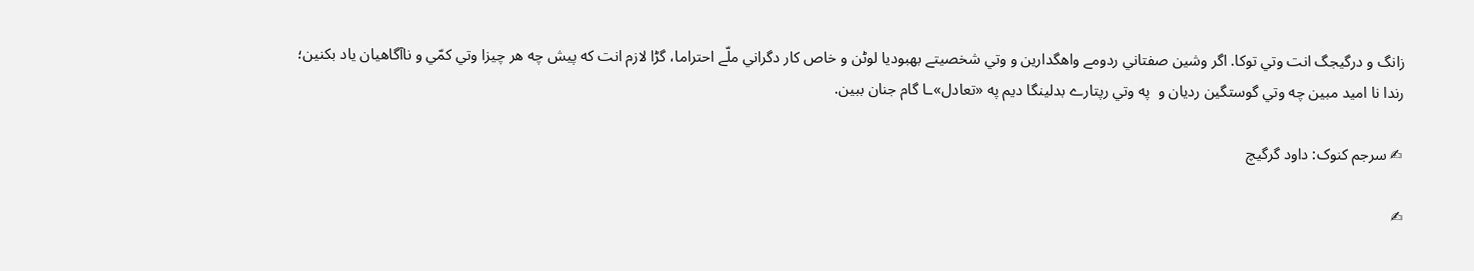زانگ و درگیجگ انت وتي توکا. اگر وشین صفتاني ردومے واهگدارین و وتي شخصیتے بهبوديا لوٹن و خاص کار دگراني ملّے احتراما، گڑا لازم انت که پیش چه هر چیزا وتي کمّي و ناآگاهیان یاد بکنین؛ رندا نا امید مبین چه وتي گوستگین ردیان و  په وتي رپتارے بدلینگا دیم په «تعادل»ـا گام جنان ببین.

✍ سرجم کنوک: داود گرگیچ

✍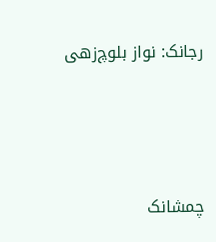رجانک: نواز بلوچ‌زهی




چمشانک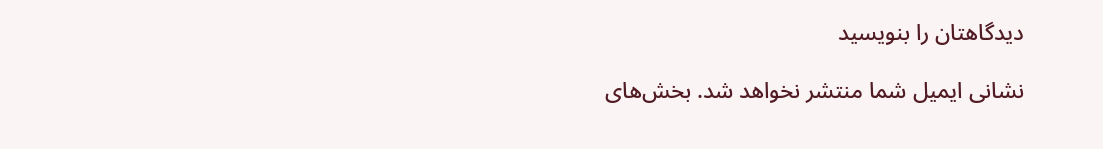دیدگاهتان را بنویسید

نشانی ایمیل شما منتشر نخواهد شد. بخش‌های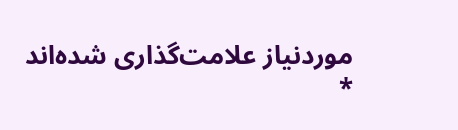موردنیاز علامت‌گذاری شده‌اند *